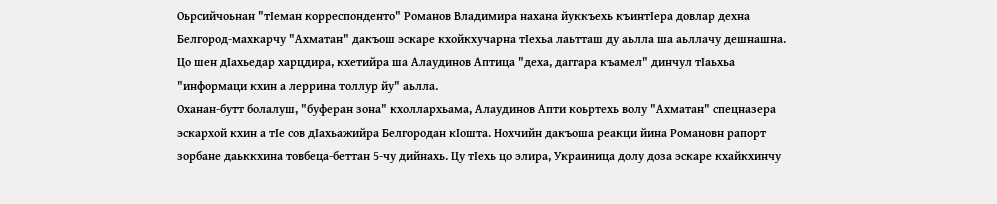Оьрсийчоьнан "тӀеман корреспонденто" Романов Владимира нахана йуккъехь къинтӀера довлар дехна Белгород-махкарчу "Ахматан" дакъош эскаре кхойкхучарна тӀехьа лаьтташ ду аьлла ша аьллачу дешнашна. Цо шен дӀахьедар харцдира, кхетийра ша Алаудинов Аптица "деха, даггара къамел" динчул тӀаьхьа "информаци кхин а леррина толлур йу" аьлла.
Оханан-бутт болалуш, "буферан зона" кхоллархьама, Алаудинов Апти коьртехь волу "Ахматан" спецназера эскархой кхин а тIе сов дӀахьажийра Белгородан кӀошта. Нохчийн дакъоша реакци йина Романовн рапорт зорбане даьккхина товбеца-беттан 5-чу дийнахь. Цу тӀехь цо элира, Украиница долу доза эскаре кхайкхинчу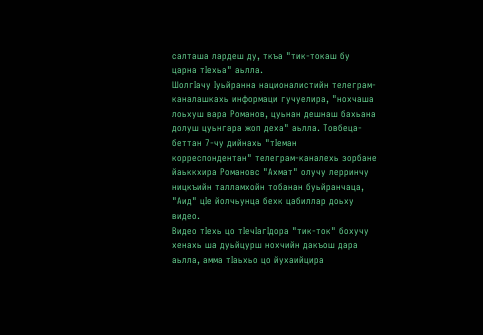салташа лардеш ду, ткъа "тик-токаш бу царна тӀехьа" аьлла.
ШолгӀачу Ӏуьйранна националистийн телеграм-каналашкахь информаци гучуелира, "нохчаша лоьхуш вара Романов, цуьнан дешнаш бахьана долуш цуьнгара жоп деха" аьлла. Товбеца-беттан 7-чу дийнахь "тIеман корреспондентан" телеграм-каналехь зорбане йаьккхира Романовс "Ахмат" олучу лерринчу ницкъийн талламхойн тобанан буьйранчаца, "Аид" цIе йолчьунца бехк цабиллар доьху видео.
Видео тӀехь цо тӀечӀагӀдора "тик-ток" бохучу хенахь ша дуьйцурш нохчийн дакъош дара аьлла, амма тIаьхьо цо йухаийцира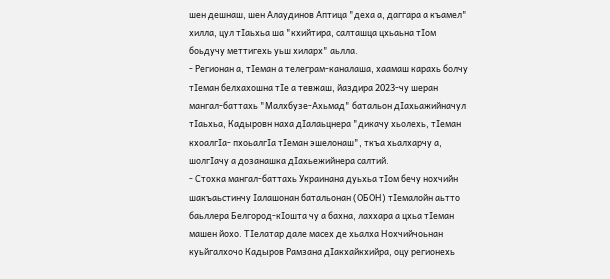шен дешнаш, шен Алаудинов Аптица "деха а, даггара а къамел" хилла, цул тIаьхьа ша "кхийтира, салташца цхьаьна тIом боьдучу меттигехь уьш хиларх" аьлла.
- Регионан а, тӀеман а телеграм-каналаша, хаамаш карахь болчу тӀеман белхахошна тӀе а тевжаш, йаздира 2023-чу шеран мангал-баттахь "Малхбузе-Ахьмад" батальон дӀахьажийначул тӀаьхьа, Кадыровн наха дӀалаьцнера "дикачу хьолехь, тӀеман кхоалгӀа- пхоьалгӀа тIеман эшелонаш", ткъа хьалхарчу а, шолгӀачу а дозанашка дӀахьежийнера салтий.
- Стохка мангал-баттахь Украинана дуьхьа тӀом бечу нохчийн шакъаьстинчу Ӏалашонан батальонан (ОБОН) тӀемалойн аьтто баьллера Белгород-кӀошта чу а бахна, лаххара а цхьа тӀеман машен йохо. ТӀелатар дале масех де хьалха Нохчийчоьнан куьйгалхочо Кадыров Рамзана дӀакхайкхийра, оцу регионехь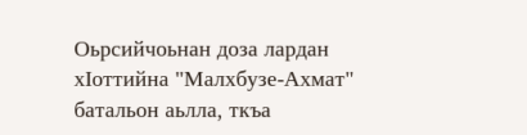Оьрсийчоьнан доза лардан хIоттийна "Малхбузе-Ахмат" батальон аьлла, ткъа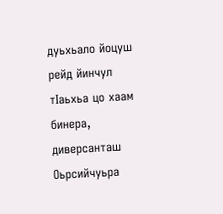дуьхьало йоцуш рейд йинчул тӀаьхьа цо хаам бинера, диверсанташ Оьрсийчуьра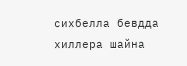сихбелла бевдда хиллера шайна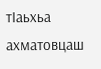тIаьхьа ахматовцаш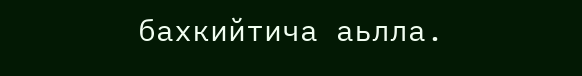бахкийтича аьлла.